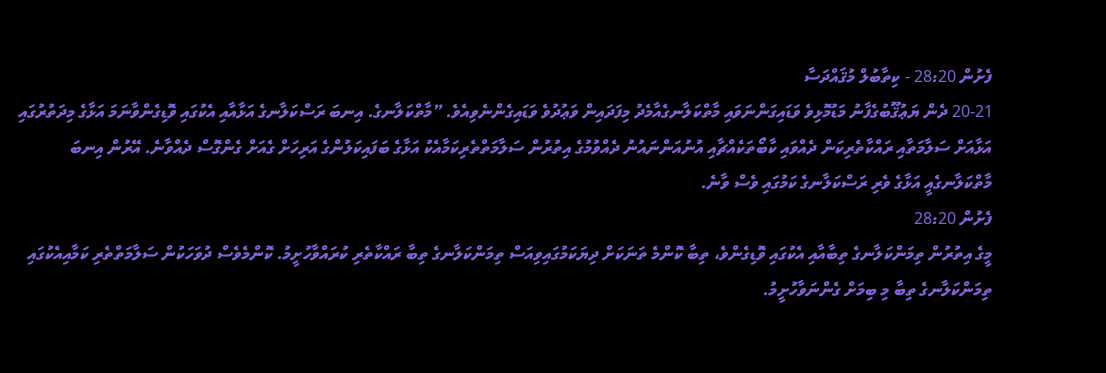ފެށުން 28:20 - ކިތާބުލް މުޤައްދަސާ
20-21 ދެން ޔަޢުޤޫބުގެފާނު މަޑުމޮޅިވެ ވަޑައިގަންނަވައި މާތްކަލާނގެއާމެދު މިފަދައިން ވަޢުދުވެ ވަޑައިގެންނެވިއެވެ. ”މާތްކަލާނގެ. އިނބަ ރަސްކަލާނގެ އަޅާއާއި އެކުގައި ވޮޑިގެންވާނަމަ އަޅާގެ މިދަތުރުގައި އަޅާއަށް ސަލާމަތާއި ރައްކާތެރިކަން ދެއްވައި ކާބޯތަކެއްޗާއި އުނުއަންނައުނު ދެއްވުމުގެ އިތުރުން ސަލާމަތްތެރިކަމާއެކު އަޅާގެ ބަފައިކަލުންގެ އަރިހަށް ގެއަށް ގެންގޮސް ދެއްވާނެ. އޭރުން އިނބަ މާތްކަލާނގެއީ އަޅާގެ ވެރި ރަސްކަލާނގެ ކަމުގައި ވެސް ވާނެ.
ފެށުން 28:20
މީގެ އިތުރުން ތިމަންކަލާނގެ ތިބާއާއި އެކުގައި ވޮޑިގެންވެ، ތިބާ ކޮންމެ ތަނަކަށް ދިޔަކަމުގައިވިއަސް ތިމަންކަލާނގެ ތިބާ ރައްކާތެރި ކުރައްވާހުށީމު. ކޮންމެވެސް ދުވަހަކުން ސަލާމަތްތެރި ކަމާއިއެކުގައި ތިމަންކަލާނގެ ތިބާ މި ބިމަށް ގެންނަވާހުށީމު.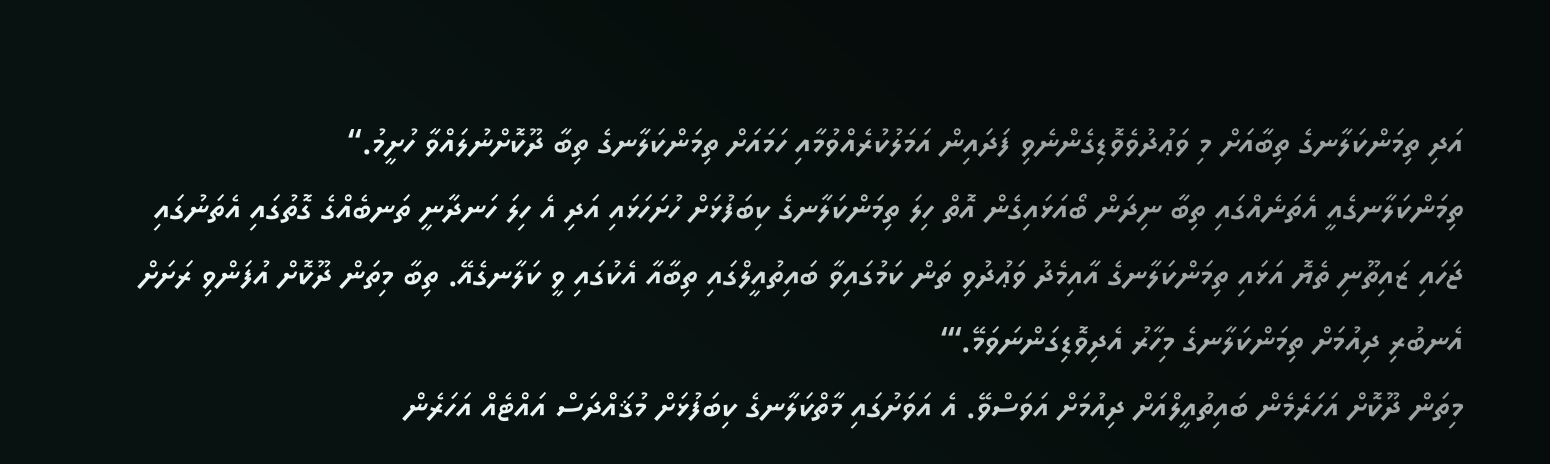އަދި ތިމަންކަލާނގެ ތިބާއަށް މި ވަޢުދުވެވޮޑިގެންނެވި ފަދައިން އަމަލުކުރެއްވުމާއި ހަމައަށް ތިމަންކަލާނގެ ތިބާ ދޫކޮށްނުލައްވާ ހުށީމު.“
ތިމަންކަލާނގެއީ އެތަނެއްގައި ތިބާ ނިދަން ބޯއަޅައިގެން އޮތް ހިލަ ތިމަންކަލާނގެ ކިބަފުޅަށް ހުށަހަޅައި އަދި އެ ހިލަ ހަނދާނީ ތަނބެއްގެ ގޮތުގައި އެތަނުގައި ޖަހައި ޒައިތޫނި ތެޔޮ އަޅައި ތިމަންކަލާނގެ އާއިމެދު ވަޢުދުވި ތަން ކަމުގައިވާ ބައިތުއީލްގައި ތިބާއާ އެކުގައި ވީ ކަލާނގެއޭ. ތިބާ މިތަން ދޫކޮށް އުފަންވި ރަށަށް އެނބުރި ދިއުމަށް ތިމަންކަލާނގެ މިހާރު އެދިވޮޑިގަންނަވަމޭ.‘“
މިތަން ދޫކޮށް އަހަރެމެން ބައިތުއީލްއަށް ދިއުމަށް އަވަސްވޭ. އެ އަވަށުގައި މާތްކަލާނގެ ކިބަފުޅަށް މުޤައްދަސް އައްޓެއް އަހަރެން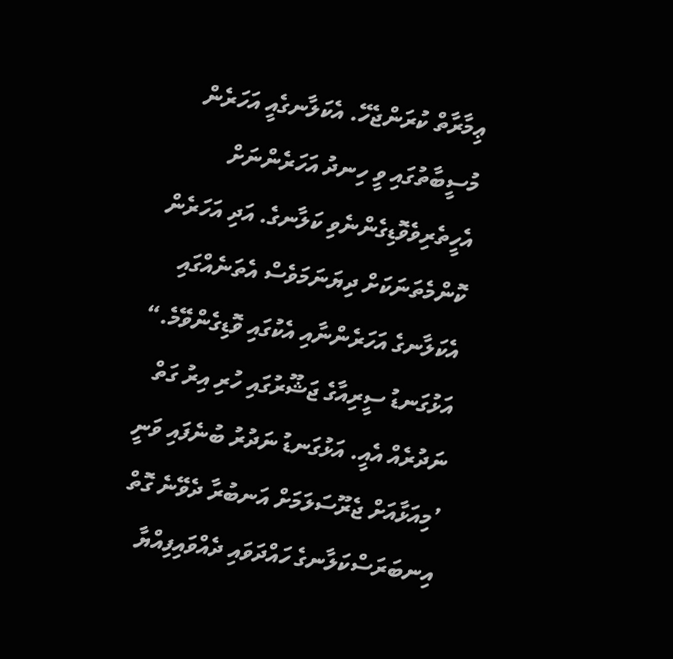ޢިމާރާތް ކުރަންޖެހޭ. އެކަލާނގެއީ އަހަރެން މުސީބާތުގައި ވީ ހިނދު އަހަރެންނަށް އެހީތެރިވެވޮޑިގެންނެވި ކަލާނގެ. އަދި އަހަރެން ކޮންމެތަނަކަށް ދިޔަނަމަވެސް އެތަނެއްގައި އެކަލާނގެ އަހަރެންނާއި އެކުގައި ވޮޑިގެންވޭމެ.“
އަޅުގަނޑު ސީރިއާގެ ޖަޝޫރުގައި ހުރި އިރު ގަތް ނަދުރެއް އެއީ. އަޅުގަނޑު ނަދުރު ބުނެފައި ވަނީ ’މިއަޅާއަށް ޖެރޫސަލަމަށް އަނބުރާ ދެވޭނެ ގޮތް އިނބަރަސްކަލާނގެ ހައްދަވައި ދެއްވައިފިއްޔާ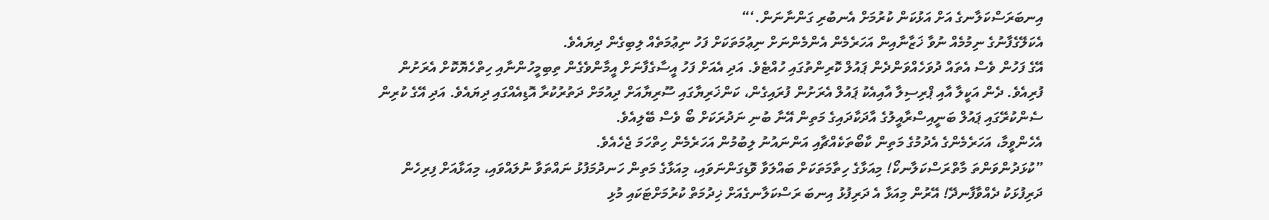އިނބަރަސްކަލާނގެ އަށް އަޅުކަން ކުރުމަށް އެނބުރި ގަންނާނަން.‘“
އެކަލޭގެފާނުގެ ނިމުމެއް ނުވާ ޚަޒާނާއިން އަހަރެމެން އެންމެންނަށް ނިޢުމަތަކަށް ފަހު ނިޢުމަތެއް ލިބިގެން ދިޔައެވެ.
އޭގެ ފަހުން ވެސް އެތައް ދުވަހެއްވަންދެން ޕައުލް ކޮރިންތުގައި ހުއްޓެވެ. އަދި އެއަށް ފަހު އީސާގެފާނަށް އީމާންވެގެން ތިބިމީހުންނާއި ހިތްހެޔޮކޮށް އެރަށުން ފުރިއެވެ. ދެން އަކީލާ އާއި ޕްރިސިލާ އާއިއެކު ޕައުލް އެރަށުން ފުރައިގެން، ކަންޚަރިޔާގައި ސޫރިޔާއަށް ދިއުމަށް ދަތުރުކުރާ އޮޑިއެއްގައި ދިޔައެވެ. އަދި އޭގެ ކުރިން ސެންކުރޭގައި ޕައުލް ބަނީއިސްރާއީލުގެ އާދަކާދައިގެ މަތިން އޭނާ ބުނި ނަދުރަކަށް ބޯ ވެސް ބޭލިއެވެ.
އެހެންވީމާ، އަހަރެމެންގެ އެދުމުގެ މަތިން ކާބޯތަކެއްޗާއި އަންނައުނު ލިބުމުން އަހަރެމެން ހިތްހަމަ ޖެހެއެވެ.
”ކުޅަދުންވަންތަ މާތްރަސްކަލާނކޯ! މިއަޅާގެ ހިތާމަތަކަށް ބައްލަވާ ވޮޑިގަންނަވައި، މިއަޅާގެ މަތިން ހަނދުމަފުޅު ނައްތަވާ ނުލައްވައި، މިއަޅާއަށް ފިރިހެން ދަރިފުޅަކު ދެއްވާފާނދޭ! އޭރުން މިއަޅާ އެ ދަރިފުޅު އިނބަ ރަސްކަލާނގެއަށް ޚިދުމަތް ކުރުމަށްޓަކައި މުޅި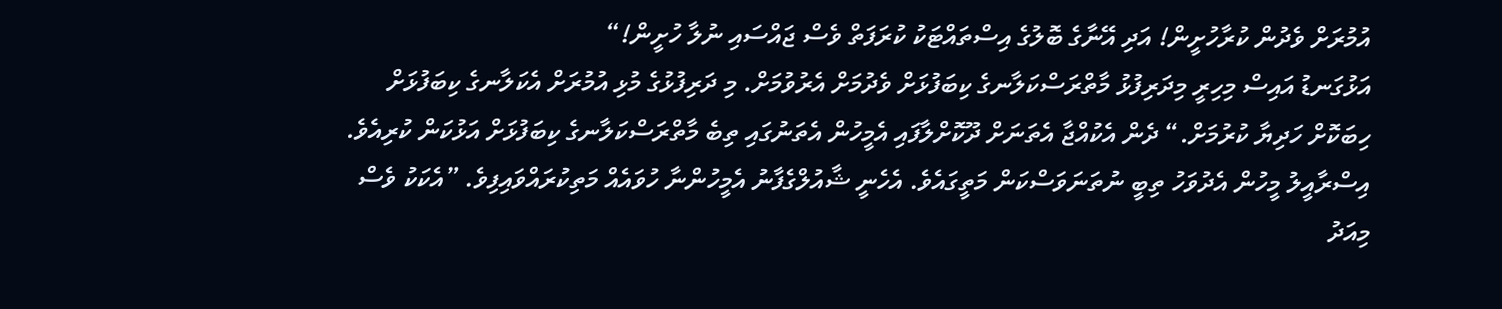އުމުރަށް ވެދުން ކުރާހުށީން! އަދި އޭނާގެ ބޮލުގެ އިސްތައްޓަކު ކުރަފަތް ވެސް ޖައްސައި ނުލާ ހުށީން!“
އަޅުގަނޑު އައިސް މިހިރީ މިދަރިފުޅު މާތްރަސްކަލާނގެ ކިބަފުޅަށް ވެދުމަށް އެރުވުމަށް. މި ދަރިފުޅުގެ މުޅި އުމުރަށް އެކަލާނގެ ކިބަފުޅަށް ހިބަކޮށް ހަދިޔާ ކުރުމަށް.“ ދެން އެކުއްޖާ އެތަނަށް ދޫކޮށްލާފައި އެމީހުން އެތަނުގައި ތިބެ މާތްރަސްކަލާނގެ ކިބަފުޅަށް އަޅުކަން ކުރިއެވެ.
އިސްރާއީލު މީހުން އެދުވަހު ތިބީ ނުތަނަވަސްކަން މަތީގައެވެ. އެހެނީ ޝާއުލްގެފާނު އެމީހުންނާ ހުވައެއް މަތިކުރައްވައިފިވެ. ”އެކަކު ވެސް މިއަދު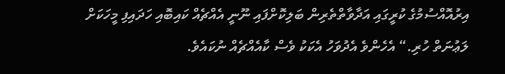އިރުއޮއްސުމުގެ ކުރީގައި އަދާވާތްތެރިން ބަލިކޮށްފައި ނޫނީ އެއްޗެއް ކައިބޮއި ހަދައިފި މީހަކަށް ލަޢުނަތް ހުރި.“ އެހެންވެ އެދުވަހު އެކަކު ވެސް ކާއެއްޗެއް ނުކައެވެ.